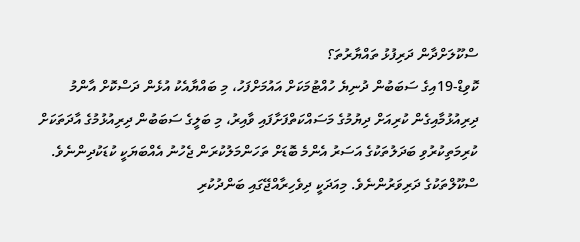ސްކޫލަށްދާން ދަރިފުޅު ތައްޔާރުތަ؟
ކޮވިޑް-19އިގެ ސަބަބުން ދުނިޔެ ހުއްޓުމަކަށް އައުމަށްފަހު، މި ބައްޔާއެކު އުޅެން ދަސްކޮށް އާންމު ދިރިއުޅުމާއިގެން ކުރިއަށް ދިޔުމުގެ މަސައްކަތްފަށާފައި ވާއިރު، މި ބަލީގެ ސަބަބުން ދިރިއުޅުމުގެ އާދަތަކަށް ކުރިމަތިކުރުވި ބަދަލުތަކުގެ އަސަރު އެންމެ ބޮޑަށް ތަހަންމަލުކުރަން ޖެހުނު އެއްބަޔަކީ ކުޑަކުދިންނެވެ. ސްކޫލްތަކުގެ ދަރިވަރުންނެވެ. މިއަދަކީ ދިވެހިރާއްޖޭގައި ބަންދުކުރި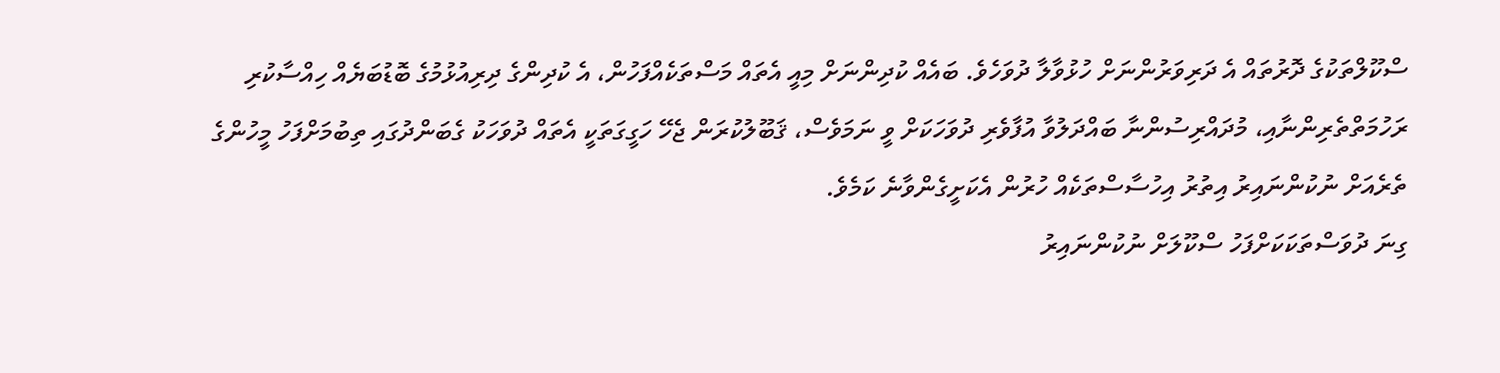ސްކޫލްތަކުގެ ދޮރުތައް އެ ދަރިވަރުންނަށް ހުޅުވާލާ ދުވަހެވެ. ބައެއް ކުދިންނަށް މިއީ އެތައް މަސްތަކެއްފަހުން، އެ ކުދިންގެ ދިރިއުޅުމުގެ ބޮޑުބަޔެއް ހިއްސާކުރި ރަހުމަތްތެރިންނާއި، މުދައްރިސުންނާ ބައްދަލުވާ އުފާވެރި ދުވަހަކަށް ވީ ނަމަވެސް، ޤަބޫލުކުރަން ޖެހޭ ހަގީގަތަކީ އެތައް ދުވަހަކު ގެބަންދުގައި ތިބުމަށްފަހު މީހުންގެ ތެރެއަށް ނުކުންނައިރު އިތުރު އިހުސާސްތަކެއް ހުރުން އެކަށީގެންވާނެ ކަމެވެ.
ގިނަ ދުވަސްތަކަކަށްފަހު ސްކޫލަށް ނުކުންނައިރު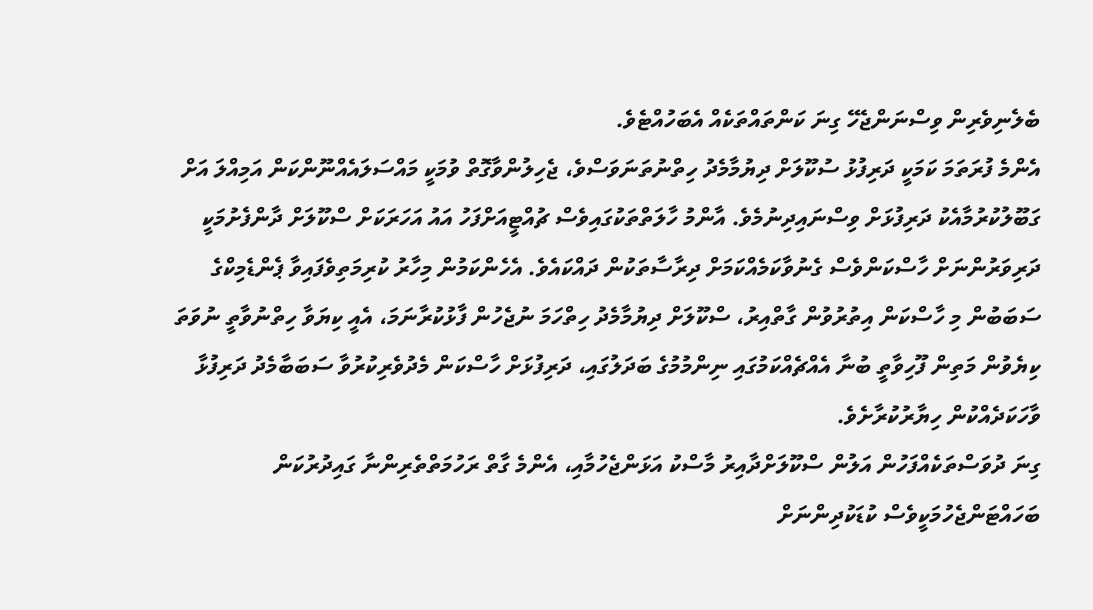ބެލެނިވެރިން ވިސްނަންޖެހޭ ގިނަ ކަންތައްތަކެއް އެބަހުއްޓެވެ.
އެންމެ ފުރަތަމަ ކަމަކީ ދަރިފުޅު ސުކޫލަށް ދިޔުމާމެދު ހިތްނުތަނަވަސްވެ، ޖެހިލުންވާގޮތް ވުމަކީ މައްސަލައެއްނޫންކަން އަމިއްލަ އަށް ގަބޫލުކުރުމާއެކު ދަރިފުޅަށް ވިސްނައިދިނުމެވެ. އާންމު ހާލަތްތަކުގައިވެސް ޗުއްޓީއަށްފަހު އައު އަހަރަކަށް ސްކޫލަށް ދާންފެށުމަކީ ދަރިވަރުންނަށް ހާސްކަންވެސް ގެނުވާކަމެއްކަމަށް ދިރާސާތަކުން ދައްކައެވެ. އެހެންކަމުން މިހާރު ކުރިމަތިވެފައިވާ ޕެންޑެމިކްގެ ސަބަބުން މި ހާސްކަން އިތުރުވުން ގާތްއިރު، ސްކޫލަށް ދިޔުމާމެދު ހިތްހަމަ ނުޖެހުން ފާޅުކުރާނަމަ، އެއީ ކިޔަވާ ހިތްނުވާތީ ނުވަތަ ކިޔެވުން މަތިން ފޫހިވާތީ ބުނާ އެއްޗެއްކަމުގައި ނިންމުމުގެ ބަދަލުގައި، ދަރިފުޅަށް ހާސްކަން މެދުވެރިކުރުވާ ސަބަބާމެދު ދަރިފުޅާ ވާހަކަދެއްކުން ހިޔާރުކުރާށެވެ.
ގިނަ ދުވަސްތަކެއްފަހުން އަލުން ސްކޫލަށްދާއިރު މާސްކު އަޅަންޖެހުމާއި، އެންމެ ގާތް ރަހުމަތްތެރިންނާ ގައިދުރުކަން ބަހައްޓަންޖެހުމަކީވެސް ކުޑަކުދިންނަށް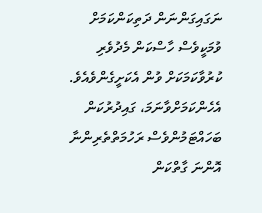ނަގައިގަންނަން ދަތިކަންކަމަށް ވުމަކީވެސް ހާސްކަން މެދުވެރި ކުރުވާކަމަކަށް ވުން އެކަށީގެންވެއެވެ. އެހެންކަމަށްވާނަމަ، ގައިދުރުކަން ބަހައްޓަމުންވެސް ރަހުމަތްތެރިންނާ އޮންނަ ގާތްކަން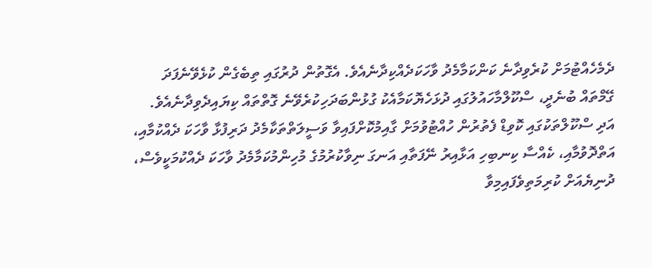ދެމެހެއްޓުމަށް ކުރެވިދާނެ ކަންކަމާމެދު ވާހަކަދެއްކިދާނެއެވެ. އެގޮތުން ދުރުގައި ތިބެގެން ކުޅެވޭނެފަދަ ގޭމްތައް ބުނެދީ، ސްކޫލްމާހައުލުގައި ދުޅަހެޔޮކަމާއެކު ގުޅުންބަދަހިކުރެވޭނެ ގޮތްތައް ކިޔައިދެވިދާނެއެވެ.
އަދި ސްކޫލްތަކުގައި ކޮވިޑް ފެތުރުން ހުއްޓުވުމަށް ގާއިމުކޮށްފައިވާ ވަސީލަތްތަކާމެދު ދަރިފުޅާ ވާހަކަ ދެއްކުމާއި، އަތްދޮވުމާއި، ކެއްސާ ކިނބިހި އަޅާއިރު ނޭފަތާއި އަނގަ ނިވާކުރުމުގެ މުހިންމުކަމާމެދު ވާހަކަ ދެއްކުމަކީވެސް، ދުނިޔެއަށް ކުރިމަތިވެފައިމިވާ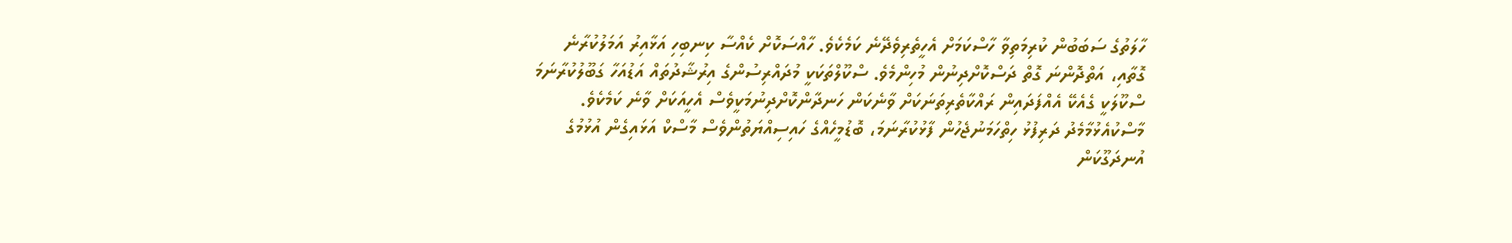ހާލަތުގެ ސަބަބުން ކުރިމަތިވާ ހާސްކަމަށް އެހީތެރިވެދޭނެ ކަމެކެވެ. ހާއްސަކޮށް ކެއްސާ ކިނބިހި އަޅާއިރު އަމަލުކުރާނެ ގޮތާއި، އަތްދޮންނަ ގޮތް ދަސްކޮށްދިނުން މުހިންމެވެ. ސްކޫލްތަކަކީ މުދައްރިސުންގެ އިރުޝާދުތައް އަޑުއަހާ ގަބޫލުކުރާނަމަ ސްކޫލަކީ ގެއެކޭ އެއްފަދައިން ރައްކާތެރިތަނަކަށް ވާނެކަން ހަނދާންކޮށްދިނުމަކީވެސް އެހީއަކަށް ވާނެ ކަމެކެވެ.
މާސްކުއެޅުމާމެދު ދަރިފުޅު ހިތްހަމަނުޖެހުން ފާޅުކުރާނަމަ، ބޮޑުމީހެއްގެ ހައިސިއްޔަތުންވެސް މާސްކް އަޅައިގެން އުޅުމުގެ އުނދަގޫކަން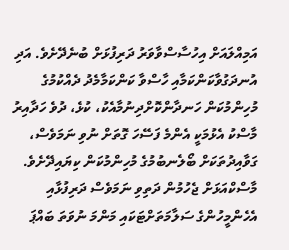އަމިއްލައަށް އިހުސާސްވާވަރު ދަރިފުޅަށް ބުނެދޭށެވެ. އަދި އުނދަގުވާކަންކަމާއި ހާސްވާ ކަންކަމާމެދު ދެއްކުމުގެ މުހިންމުކަން ހަނދާންކޮށްދިނުމާއެކު، ކުޅެ، ދުވެ ހަދާއިރު މާސްކު އެޅުމަކީ އެންމެ ފަސޭހަ ގޮތަށް ނުވި ނަމަވެސް، ގަވާއިދުތަކަށް ބޯލެނބުމުގެ މުހިންމުކަން ކިޔައިދޭށެވެ. މާސްކްއަޅަށް ޖެހުމުން ދަތިވި ނަމަވެސް ދަރިފުޅާއި އެހެންމީހުންގެ ސަލާމަތަށްޓަކައި މަންމަ ނުވަތަ ބައްޕަ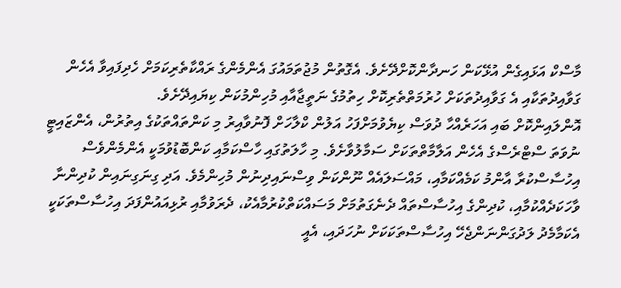މާސްކް އަޅައިގެން އުޅޭކަން ހަނދާންކޮށްދޭށެވެ. އެގޮތުން މުޖުތަމައުގަ އެންމެންގެ ރައްކާތެރިކަމަށް ހެދިފައިވާ އެހެން ގަވާއިދުތަކާއި އެ ގަވާއިދުތަކަށް ހުރުމަތްތެރިކޮށް ހިތުމުގެ ނަތީޖާއާއި މުހިންމުކަން ކިޔައިދޭށެވެ.
އޮންލައިންކޮށް ބައި އަހަރެއްހާ ދުވަސް ކިޔެވުމަށްފަހު އަލުން ކްލާހަށް ފޮނުވާއިރު މި ކަންތައްތަކުގެ އިތުރުން، އެންޒައިޓީ ނުވަތަ ސްޓްރެސްގެ އެހެން އަލާމާތްތަކަށް ސަމާލުވާށެވެ. މި ހާލަތުގައި ހާސްކަމާއި ކަންބޮޑުވުމަކީ އެންމެންވެސް އިހުސާސްކުރާ އާންމު ކަމެއްކަމާއި، މައްސަލައެއް ނޫންކަން ވިސްނައިދިނުން މުހިންމެވެ. އަދި ގިނަގިނައިން ކުދިންނާ ވާހަކަދެއްކުމާއި، ކުދިންގެ އިހުސާސްތައް ދެނެގަތުމަށް މަސައްކަތްކުރުމާއެކު، ދެރަވުމާއި ރުޅިއައުންފަދަ އިހުސާސްތަކަކީ އެކަމާމެދު ލަދުގަންނަންޖެހޭ އިހުސާސްތަކަކަށް ނުހަދައި، އެއީ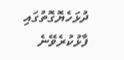ދުޅަހެޔޮގޮތުގައި ފާޅުކުރެވޭނެ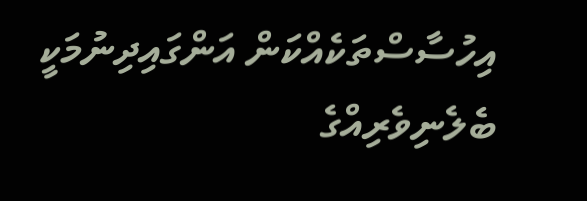އިހުސާސްތަކެއްކަން އަންގައިދިނުމަކީ ބެލެނިވެރިއްގެ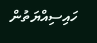ހައިސިއްޔަތުން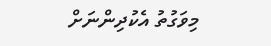މިވަގުތު އެކުދިންނަށް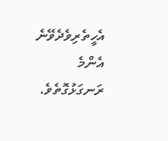އެހީތެރިވެދެވޭނެ އެންމެ ރަނގަޅުގޮތެވެ.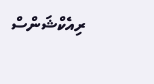ރިއެކްޝަންސް